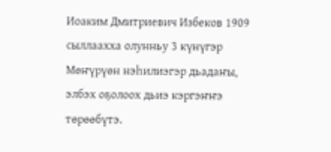Иоаким Дмитриевич Избеков 1909 сыллаахха олунньу 3 күнүгэр Мөҥүрүөн нэһилиэгэр дьадаҥы, элбэх оҕолоох дьиэ кэргэҥҥэ төрөөбүтэ.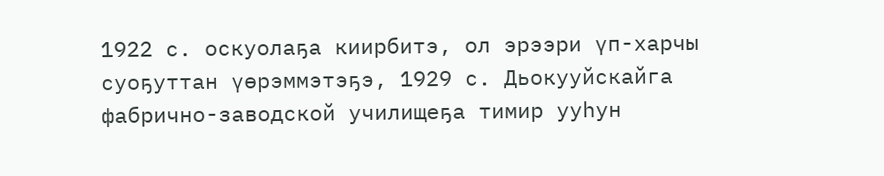1922 с. оскуолаҕа киирбитэ, ол эрээри үп-харчы суоҕуттан үөрэммэтэҕэ, 1929 с. Дьокууйскайга фабрично-заводской училищеҕа тимир ууһун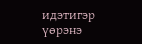идэтигэр үөрэнэ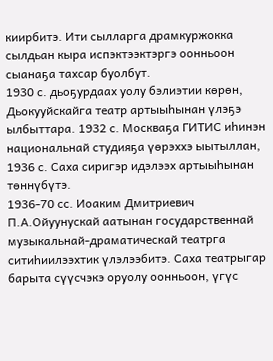киирбитэ. Ити сылларга драмкуржокка сылдьан кыра испэктээктэргэ оонньоон сыанаҕа тахсар буолбут.
1930 с. дьоҕурдаах уолу бэлиэтии көрөн, Дьокууйскайга театр артыыһынан үлэҕэ ылбыттара. 1932 с. Москваҕа ГИТИС иһинэн национальнай студияҕа үөрэххэ ыытыллан, 1936 с. Саха сиригэр идэлээх артыыһынан төннүбүтэ.
1936-70 сс. Иоаким Дмитриевич П.А.Ойуунускай аатынан государственнай музыкальнай-драматическай театрга ситиһиилээхтик үлэлээбитэ. Саха театрыгар барыта сүүсчэкэ оруолу оонньоон, үгүс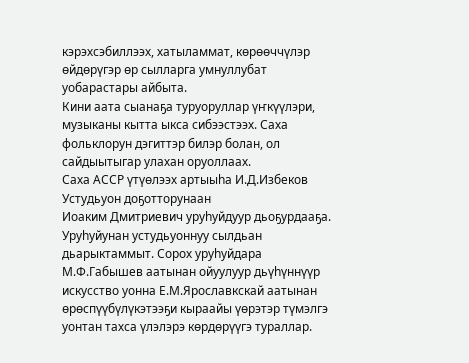кэрэхсэбиллээх, хатыламмат, көрөөччүлэр өйдөрүгэр өр сылларга умнуллубат уобарастары айбыта.
Кини аата сыанаҕа туруоруллар үҥкүүлэри, музыканы кытта ыкса сибээстээх. Саха фольклорун дэгиттэр билэр болан, ол сайдыытыгар улахан оруоллаах.
Саха АССР үтүөлээх артыыһа И.Д.Избеков
Устудьуон доҕотторунаан
Иоаким Дмитриевич уруһуйдуур дьоҕурдааҕа. Уруһуйунан устудьуоннуу сылдьан дьарыктаммыт. Сорох уруһуйдара М.Ф.Габышев аатынан ойуулуур дьүһүннүүр искусство уонна Е.М.Ярославкскай аатынан өрөспүүбүлүкэтээҕи кыраайы үөрэтэр түмэлгэ уонтан тахса үлэлэрэ көрдөрүүгэ тураллар.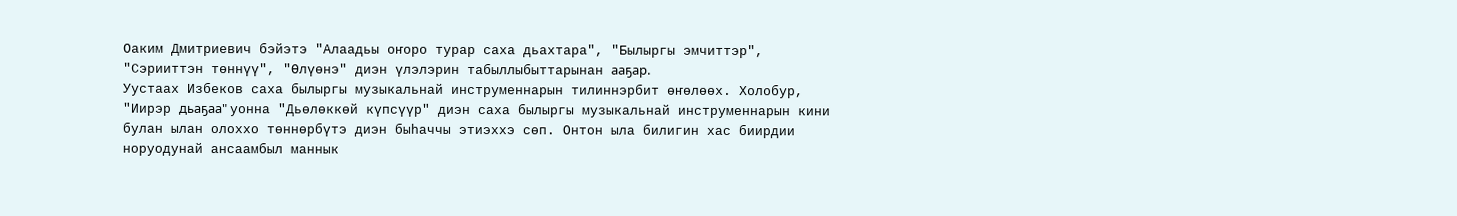Оаким Дмитриевич бэйэтэ "Алаадьы оҥоро турар саха дьахтара", "Былыргы эмчиттэр", "Сэрииттэн төннүү", "Өлүөнэ" диэн үлэлэрин табыллыбыттарынан ааҕар.
Уустаах Избеков саха былыргы музыкальнай инструменнарын тилиннэрбит өҥөлөөх. Холобур, "Иирэр дьаҕаа" уонна "Дьөлөккөй күпсүүр" диэн саха былыргы музыкальнай инструменнарын кини булан ылан олоххо төннөрбүтэ диэн быһаччы этиэххэ сөп. Онтон ыла билигин хас биирдии норуодунай ансаамбыл маннык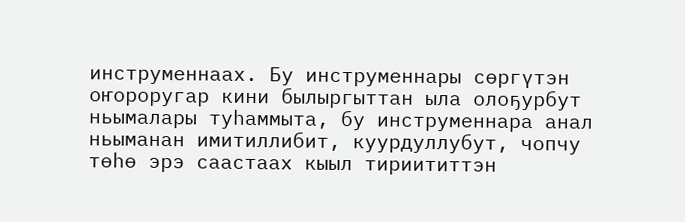инструменнаах. Бу инструменнары сөргүтэн оҥороругар кини былыргыттан ыла олоҕурбут ньымалары туһаммыта, бу инструменнара анал ньыманан имитиллибит, куурдуллубут, чопчу төһө эрэ саастаах кыыл тириититтэн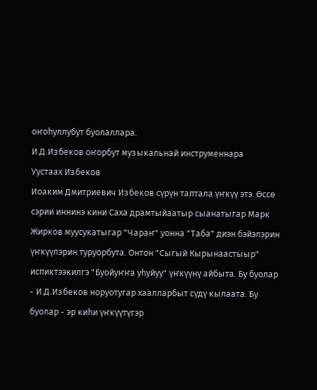оҥоһуллубут буолаллара.
И.Д.Избеков оҥорбут музыкальнай инструменнара
Уустаах Избеков
Иоаким Дмитриевич Избеков сүрүн таптала үҥкүү этэ. Өссө сэрии иннинэ кини Саха драмтыйаатыр сыанатыгар Марк Жирков муусукатыгар "Чараҥ" уонна "Таба" диэн бэйэлэрин үҥкүүлэрин туруорбута. Онтон "Сыгый Кырынаастыыр" испиктээкилгэ "Буойуҥҥа уһуйуу" үҥкүүнү айбыта. Бу буолар - И.Д.Избеков норуотугар хаалларбыт сүдү кылаата. Бу буолар - эр киһи үҥкүүтүгэр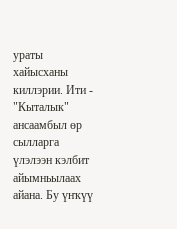ураты хайысханы киллэрии. Ити - "Кыталык" ансаамбыл өр сылларга үлэлээн кэлбит айымньылаах айана. Бу үҥкүү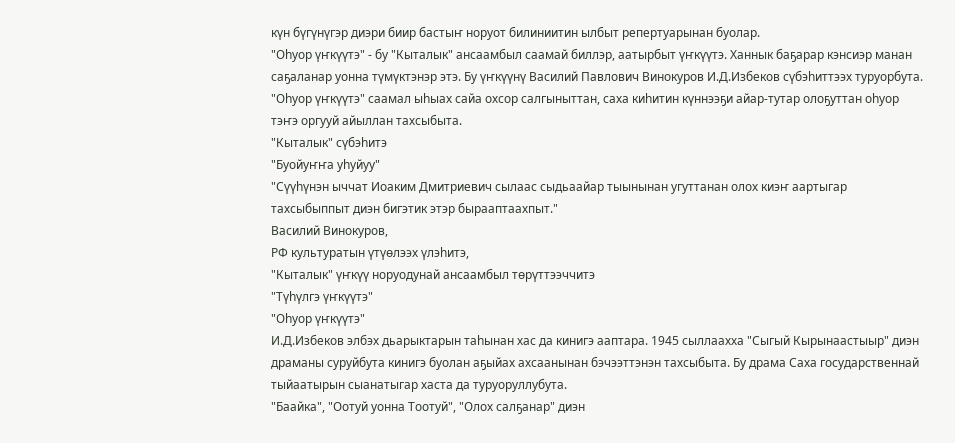күн бүгүнүгэр диэри биир бастыҥ норуот билиниитин ылбыт репертуарынан буолар.
"Оһуор үҥкүүтэ" - бу "Кыталык" ансаамбыл саамай биллэр, аатырбыт үҥкүүтэ. Ханнык баҕарар кэнсиэр манан саҕаланар уонна түмүктэнэр этэ. Бу үҥкүүнү Василий Павлович Винокуров И.Д.Избеков сүбэһиттээх туруорбута. "Оһуор үҥкүүтэ" саамал ыһыах сайа охсор салгыныттан, саха киһитин күннээҕи айар-тутар олоҕуттан оһуор тэҥэ оргууй айыллан тахсыбыта.
"Кыталык" сүбэһитэ
"Буойуҥҥа уһуйуу"
"Сүүһүнэн ыччат Иоаким Дмитриевич сылаас сыдьаайар тыынынан угуттанан олох киэҥ аартыгар тахсыбыппыт диэн бигэтик этэр бырааптаахпыт."
Василий Винокуров,
РФ культуратын үтүөлээх үлэһитэ,
"Кыталык" үҥкүү норуодунай ансаамбыл төрүттээччитэ
"Түһүлгэ үҥкүүтэ"
"Оһуор үҥкүүтэ"
И.Д.Избеков элбэх дьарыктарын таһынан хас да кинигэ ааптара. 1945 сыллаахха "Сыгый Кырынаастыыр" диэн драманы суруйбута кинигэ буолан аҕыйах ахсаанынан бэчээттэнэн тахсыбыта. Бу драма Саха государственнай тыйаатырын сыанатыгар хаста да туруоруллубута.
"Баайка", "Оотуй уонна Тоотуй", "Олох салҕанар" диэн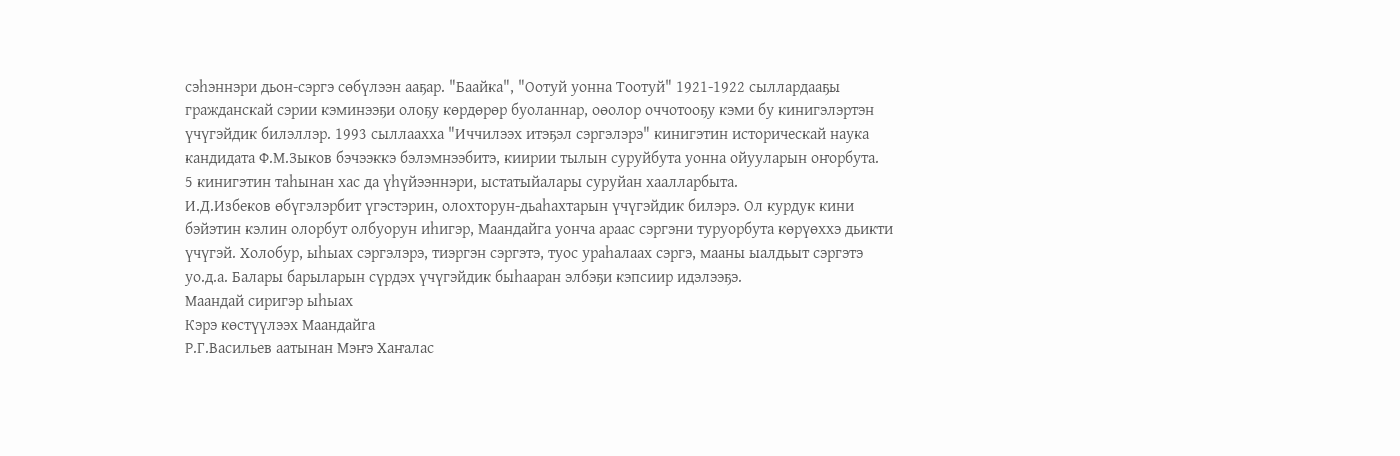сэһэннэри дьон-сэргэ сөбүлээн ааҕар. "Баайка", "Оотуй уонна Тоотуй" 1921-1922 сыллардааҕы гражданскай сэрии кэминээҕи олоҕу көрдөрөр буоланнар, оөолор оччотооҕу кэми бу кинигэлэртэн үчүгэйдик билэллэр. 1993 сыллаахха "Иччилээх итэҕэл сэргэлэрэ" кинигэтин историческай наука кандидата Ф.М.Зыков бэчээккэ бэлэмнээбитэ, киирии тылын суруйбута уонна ойууларын оҥорбута.
5 кинигэтин таһынан хас да үһүйээннэри, ыстатыйалары суруйан хаалларбыта.
И.Д.Избеков өбүгэлэрбит үгэстэрин, олохторун-дьаһахтарын үчүгэйдик билэрэ. Ол курдук кини бэйэтин кэлин олорбут олбуорун иһигэр, Маандайга уонча араас сэргэни туруорбута көрүөххэ дьикти үчүгэй. Холобур, ыһыах сэргэлэрэ, тиэргэн сэргэтэ, туос ураһалаах сэргэ, мааны ыалдьыт сэргэтэ уо.д.а. Балары барыларын сүрдэх үчүгэйдик быһааран элбэҕи кэпсиир идэлээҕэ.
Маандай сиригэр ыһыах
Кэрэ көстүүлээх Маандайга
Р.Г.Васильев аатынан Мэҥэ Хаҥалас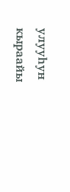улууһун кыраайы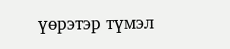үөрэтэр түмэл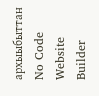архыыбыттан
No Code Website Builder